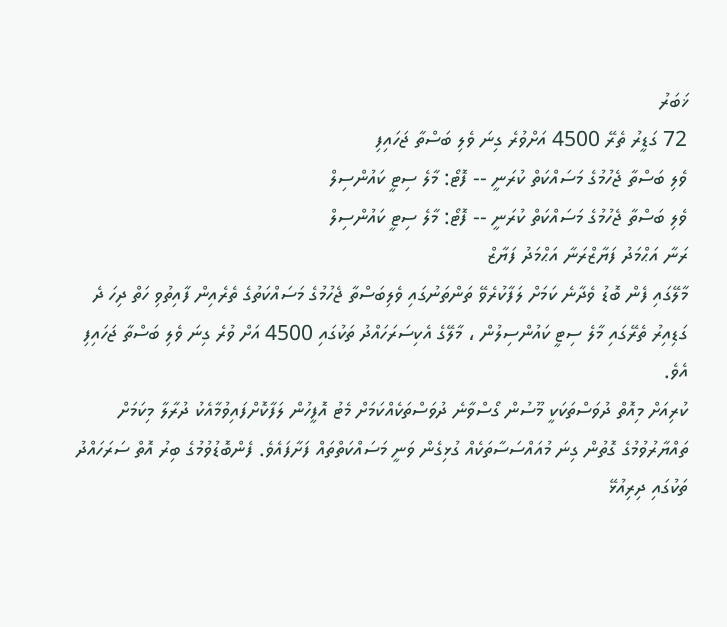ޚަބަރު
72 ގަޑީރު ތެރޭ 4500 އަށްވުރެ ގިނަ ވެލި ބަސްތާ ޖަހައިފި
ވެލި ބަސްތާ ޖެހުމުގެ މަސައްކަތް ކުރަނީ -- ފޮޓޯ: މާލެ ސިޓީ ކައުންސިލް
ވެލި ބަސްތާ ޖެހުމުގެ މަސައްކަތް ކުރަނީ -- ފޮޓޯ: މާލެ ސިޓީ ކައުންސިލް
ރަނާ އަޙްމަދު ފަޔާޒްރަނާ އަޙްމަދު ފަޔާޒް
މާލޭގައި ފެން ބޮޑު ވެދާނެ ކަމަށް ލަފާކުރެވޭ ތަންތަނުގައި ވެލިބަސްތާ ޖެހުމުގެ މަސައްކަތުގެ ތެރެއިން ފާއިތުވި ހަތް ދިހަ ދެ ގަޑިއިރު ތެރޭގައި މާލެ ސިޓީ ކައުންސިލުން ، މާލޭގެ އެކިސަރަހައްދު ތަކުގައި 4500 އަށް ވުރެ ގިނަ ވެލި ބަސްތާ ޖަހައިފި އެވެ.
ކުރިއަށް މިއޮތް ދުވަސްތަކަކީ މޫސުން ގޯސްވާނެ ދުވަސްތަކެއްކަމަށް މެޓު އޮފީހުން ލަފާކޮށްފައިވުމާއެކު ދުރާލާ މިކަމަށް ތައްޔާރުވުމުގެ ގޮތުން ގިނަ މުއައްސަސާތަކެއް ގުޅިގެން ވަނީ މަސައްކަތްތައް ފަށާފައެވެ. ފެންބޮޑުވުމުގެ ބިރު އޮތް ސަރަހައްދު ތަކުގައި ދިރިއުޅޭ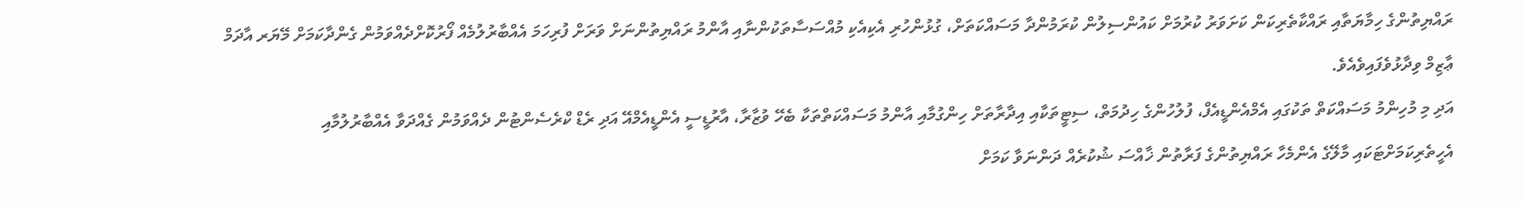ރައްޔިތުންގެ ހިމާޔަތާއި ރައްކާތެރިކަން ކަށަވަރު ކުރުމަށް ކައުންސިލުން ކުރަމުންދާ މަސައްކަތަށް، ގުޅުންހުރި އެކިއެކި މުއްސަސާތަކުންނާއި އާންމު ރައްޔިތުންނަށް ވަރަށް ފުރިހަމަ އެއްބާރުލުމެއް ފޯރުކޮށްދެއްވަމުން ގެންދާކަމަށް މޭޔަރ އާދަމް ޢާޒިމް ވިދާޅުވެފައިވެއެވެ.
އަދި މި މުހިންމު މަސައްކަތް ތަކުގައި އެމްއެންޑީއެފް، ފުލުހުންގެ ހިދުމަތް، ސިޓީތަކާއި އިދާރާތަށް ހިންގުމާއި އާންމު މަސައްކަތްތަކާ ބެހޭ ވުޒާރާ، އާރުޑީސީ އެންޑީއެމްއޭ އަދި ރެޑް ކްރެސެންޓުން ދެއްވަމުން ގެއްދަވާ އެއްބާރުލުމާއި އެހީތެރިކަމަށްޓަކައި މާލޭގެ އެންމެހާ ރައްޔިތުންގެ ފަރާތުން ޚާއްސަ ޝުކުރެއް ދަންނަވާ ކަމަށް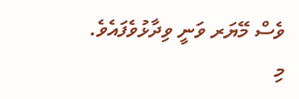ވެސް މޭޔަރ ވަނީ ވިދާޅުވެފައެވެ.
މި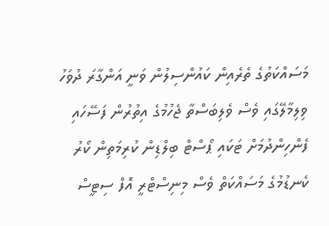މަސައްކަތުގެ ތެރެއިން ކައުންސިލުން ވަނީ އަންގާރަ ދުވަހު ވިލިމާލޭގައި ވެސް ވެލިބަސްތާ ޖެހުމުގެ އިތުރުން ފަސޭހައި ފެންހިންދުމަށް ޓަކައި ޕޯސްޓް ބިލްޑިން ކުރިމަތިން ކޯރު ކެނޑުމުގެ މަސައްކަތް ވެސް މިނިސްޓްރީ އޮފް ސިޓީސް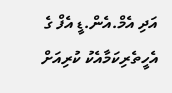އަދި އެމް.އެން.ޑީ އެފް ގެ އެހީތެރިކަމާއެކު ކުރިއަށް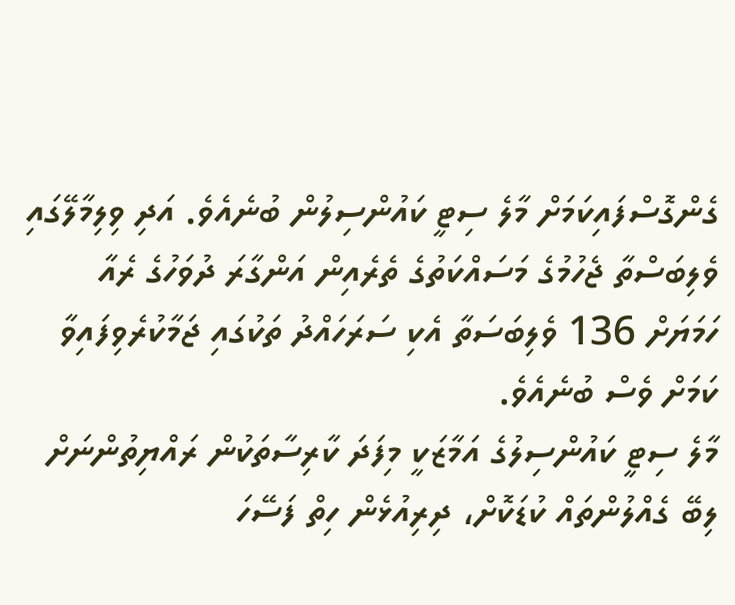ގެންގޮސްފައިކަމަށް މާލެ ސިޓީ ކައުންސިލުން ބުނެއެވެ. އަދި ވިލިމާލޭގައި ވެލިބަސްތާ ޖެހުމުގެ މަސައްކަތުގެ ތެރެއިން އަންގާރަ ދުވަހުގެ ރެއާ ހަމަޔަށް 136 ވެލިބަސަތާ އެކި ސަރަހައްދު ތަކުގައި ޖަމާކުރެވިފައިވާ ކަމަށް ވެސް ބުނެއެވެ.
މާލެ ސިޓީ ކައުންސިލުގެ އަމާޒަކީ މިފަދަ ކާރިސާތަކުން ރައްޔިތުންނަށް ލިބޭ ގެއްލުންތައް ކުޑަކޮށް، ދިރިއުޅެން ހިތް ފަސޭހަ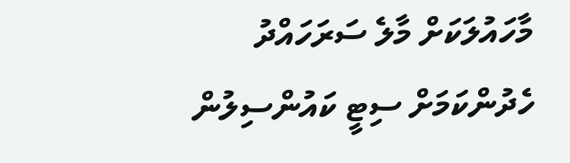މާހައުލަކަށް މާލެ ސަރަހައްދު ހެދުންކަމަށް ސިޓީ ކައުންސިލުން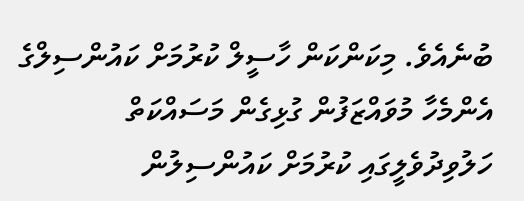ބުނެއެވެ. މިކަންކަން ހާސީލް ކުރުމަށް ކައުންސިލްގެ އެންމެހާ މުވައްޒަފުން ގުޅިގެން މަސައްކަތް ހަލުވިދުވެލީގައި ކުރުމަށް ކައުންސިލުން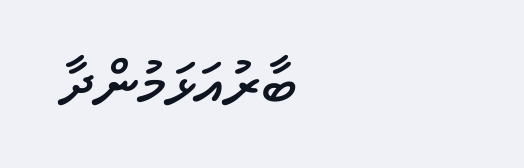ބާރުއަޅަމުންދާ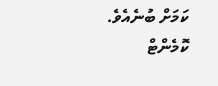ކަމަށް ބުނެއެވެ.
ކޮމެންޓް